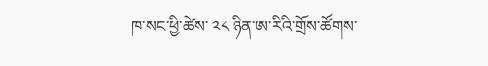ཁ་སང་ཕྱི་ཚེས་ ༢༨ ཉིན་ཨ་རིའི་གྲོས་ཚོགས་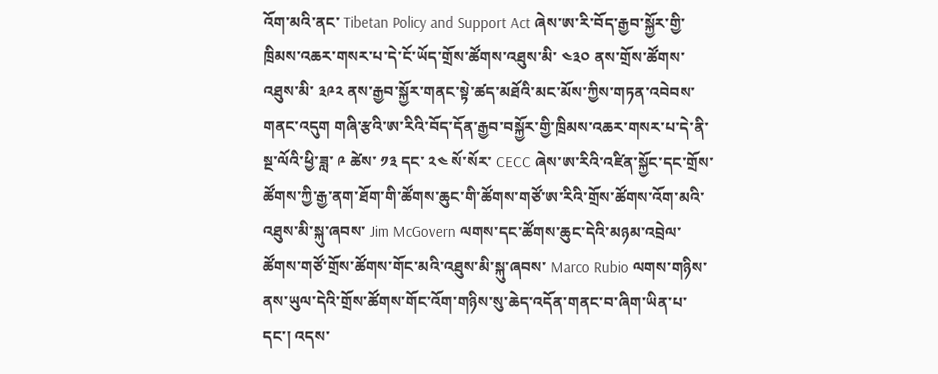འོག་མའི་ནང་ Tibetan Policy and Support Act ཞེས་ཨ་རི་བོད་རྒྱབ་སྐྱོར་གྱི་ཁྲིམས་འཆར་གསར་པ་དེ་ངོ་ཡོད་གྲོས་ཚོགས་འཐུས་མི་ ༤༣༠ ནས་གྲོས་ཚོགས་འཐུས་མི་ ༣༩༢ ནས་རྒྱབ་སྐྱོར་གནང་སྟེ་ཚད་མཐོའི་མང་མོས་ཀྱིས་གཏན་འབེབས་གནང་འདུག གཞི་རྩའི་ཨ་རིའི་བོད་དོན་རྒྱབ་བསྐྱོར་གྱི་ཁྲིམས་འཆར་གསར་པ་དེ་ནི་སྔ་ལོའི་ཕྱི་ཟླ་ ༩ ཚེས་ ༡༣ དང་ ༢༤ སོ་སོར་ CECC ཞེས་ཨ་རིའི་འཛིན་སྐྱོང་དང་གྲོས་ཚོགས་ཀྱི་རྒྱ་ནག་ཐོག་གི་ཚོགས་ཆུང་གི་ཚོགས་གཙོ་ཨ་རིའི་གྲོས་ཚོགས་འོག་མའི་འཐུས་མི་སྐུ་ཞབས་ Jim McGovern ལགས་དང་ཚོགས་ཆུང་དེའི་མཉམ་འབྲེལ་ཚོགས་གཙོ་གྲོས་ཚོགས་གོང་མའི་འཐུས་མི་སྐུ་ཞབས་ Marco Rubio ལགས་གཉིས་ནས་ཡུལ་དེའི་གྲོས་ཚོགས་གོང་འོག་གཉིས་སུ་ཆེད་འདོན་གནང་བ་ཞིག་ཡིན་པ་དང་། འདས་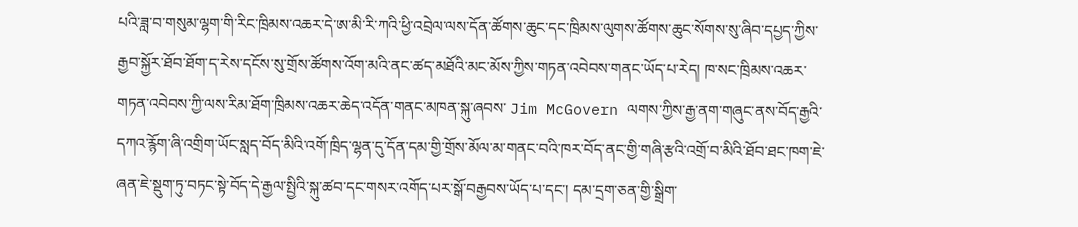པའི་ཟླ་བ་གསུམ་ལྷག་གི་རིང་ཁྲིམས་འཆར་དེ་ཨ་མི་རི་ཀའི་ཕྱི་འབྲེལ་ལས་དོན་ཚོགས་ཆུང་དང་ཁྲིམས་ལུགས་ཚོགས་ཆུང་སོགས་སུ་ཞིབ་དཔྱད་ཀྱིས་རྒྱབ་སྐྱོར་ཐོབ་ཐོག་ད་རེས་དངོས་སུ་གྲོས་ཚོགས་འོག་མའི་ནང་ཚད་མཐོའི་མང་མོས་ཀྱིས་གཏན་འབེབས་གནང་ཡོད་པ་རེད། ཁ་སང་ཁྲིམས་འཆར་གཏན་འབེབས་ཀྱི་ལས་རིམ་ཐོག་ཁྲིམས་འཆར་ཆེད་འདོན་གནང་མཁན་སྐུ་ཞབས་ Jim McGovern ལགས་ཀྱིས་རྒྱ་ནག་གཞུང་ནས་བོད་རྒྱའི་དཀའ་རྙོག་ཞི་འགྲིག་ཡོང་སླད་བོད་མིའི་འགོ་ཁྲིད་ལྷན་དུ་དོན་དམ་གྱི་གྲོས་མོལ་མ་གནང་བའི་ཁར་བོད་ནང་གྱི་གཞི་རྩའི་འགྲོ་བ་མིའི་ཐོབ་ཐང་ཁག་ཇེ་ཞན་ཇེ་སྡུག་ཏུ་བཏང་སྟེ་བོད་དེ་རྒྱལ་སྤྱིའི་སྐུ་ཚབ་དང་གསར་འགོད་པར་སྒོ་བརྒྱབས་ཡོད་པ་དང་། དམ་དྲག་ཅན་གྱི་སྒྲིག་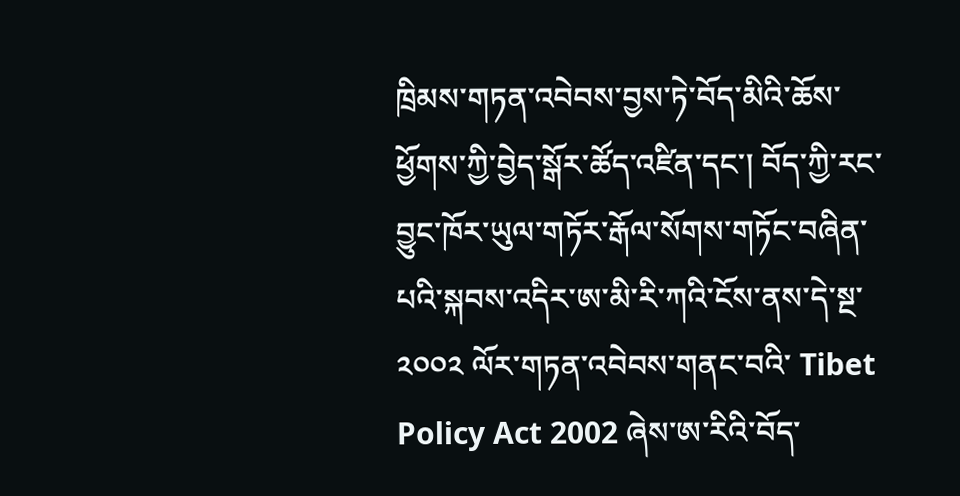ཁྲིམས་གཏན་འབེབས་བྱས་ཏེ་བོད་མིའི་ཆོས་ཕྱོགས་ཀྱི་བྱེད་སྒོར་ཚོད་འཛིན་དང་། བོད་ཀྱི་རང་བྱུང་ཁོར་ཡུལ་གཏོར་རྒོལ་སོགས་གཏོང་བཞིན་པའི་སྐབས་འདིར་ཨ་མི་རི་ཀའི་ངོས་ནས་དེ་སྔ་ ༢༠༠༢ ལོར་གཏན་འབེབས་གནང་བའི་ Tibet Policy Act 2002 ཞེས་ཨ་རིའི་བོད་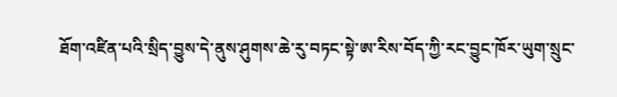ཐོག་འཛིན་པའི་སྲིད་བྱུས་དེ་ནུས་ཤུགས་ཆེ་རུ་བཏང་སྟེ་ཨ་རིས་བོད་ཀྱི་རང་བྱུང་ཁོར་ཡུག་སྲུང་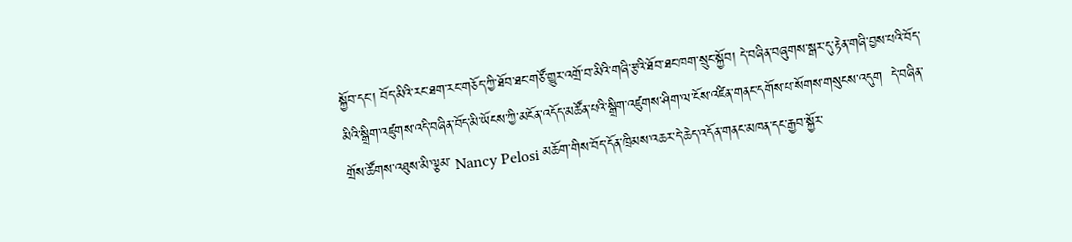སྐྱོབ་དང་། བོད་མིའི་རང་ཐག་རང་གཅོད་ཀྱི་ཐོབ་ཐང་གཙོ་གྱུར་འགྲོ་བ་མིའི་གཞི་རྩའི་ཐོབ་ཐང་ཁག་སྲུང་སྐྱོབ། དེ་བཞིན་བཞུགས་སྒར་དུ་རྟེན་གཞི་བྱས་པའི་བོད་མིའི་སྒྲིག་འཛུགས་འདི་བཞིན་བོད་མི་ཡོངས་ཀྱི་མངོན་འདོད་མཚོན་པའི་སྒྲིག་འཛུགས་ཤིག་ལ་ངོས་འཛིན་གནང་དགོས་པ་སོགས་གསུངས་འདུག  དེ་བཞིན་གྲོས་ཚོགས་འཐུས་མི་ལྕམ་ Nancy Pelosi མཆོག་གིས་བོད་དོན་ཁྲིམས་འཆར་དེ་ཆེད་འདོན་གནང་མཁན་དང་རྒྱབ་སྐྱོར་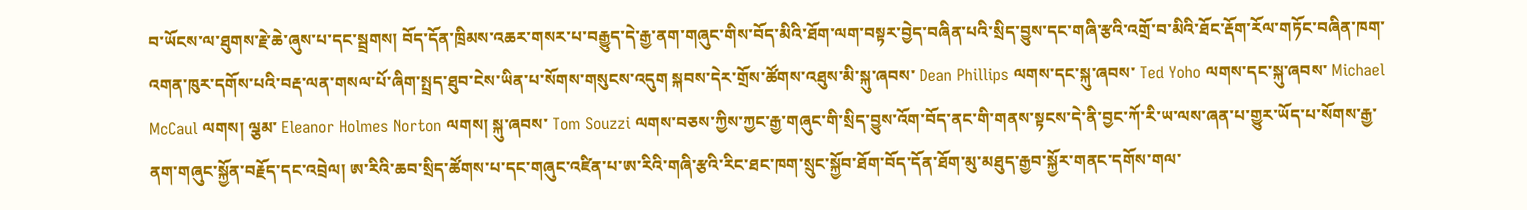བ་ཡོངས་ལ་ཐུགས་རྗེ་ཆེ་ཞུས་པ་དང་སྦྲགས། བོད་དོན་ཁྲིམས་འཆར་གསར་པ་བརྒྱུད་དེ་རྒྱ་ནག་གཞུང་གིས་བོད་མིའི་ཐོག་ལག་བསྟར་བྱེད་བཞིན་པའི་སྲིད་བྱུས་དང་གཞི་རྩའི་འགྲོ་བ་མིའི་ཐོང་རྡོག་རོལ་གཏོང་བཞིན་ཁག་འགན་ཁུར་དགོས་པའི་བརྡ་ལན་གསལ་པོ་ཞིག་སྤྲད་ཐུབ་ངེས་ཡིན་པ་སོགས་གསུངས་འདུག སྐབས་དེར་གྲོས་ཚོགས་འཐུས་མི་སྐུ་ཞབས་ Dean Phillips ལགས་དང་སྐུ་ཞབས་ Ted Yoho ལགས་དང་སྐུ་ཞབས་ Michael McCaul ལགས། ལྕམ་ Eleanor Holmes Norton ལགས། སྐུ་ཞབས་ Tom Souzzi ལགས་བཅས་ཀྱིས་ཀྱང་རྒྱ་གཞུང་གི་སྲིད་བྱུས་འོག་བོད་ནང་གི་གནས་སྟངས་དེ་ནི་བྱང་ཀོ་རི་ཡ་ལས་ཞན་པ་གྱུར་ཡོད་པ་སོགས་རྒྱ་ནག་གཞུང་སྐྱོན་བརྗོད་དང་འབྲེལ། ཨ་རིའི་ཆབ་སྲིད་ཚོགས་པ་དང་གཞུང་འཛིན་པ་ཨ་རིའི་གཞི་རྩའི་རིང་ཐང་ཁག་སྲུང་སྐྱོབ་ཐོག་བོད་དོན་ཐོག་མུ་མཐུད་རྒྱབ་སྐྱོར་གནང་དགོས་གལ་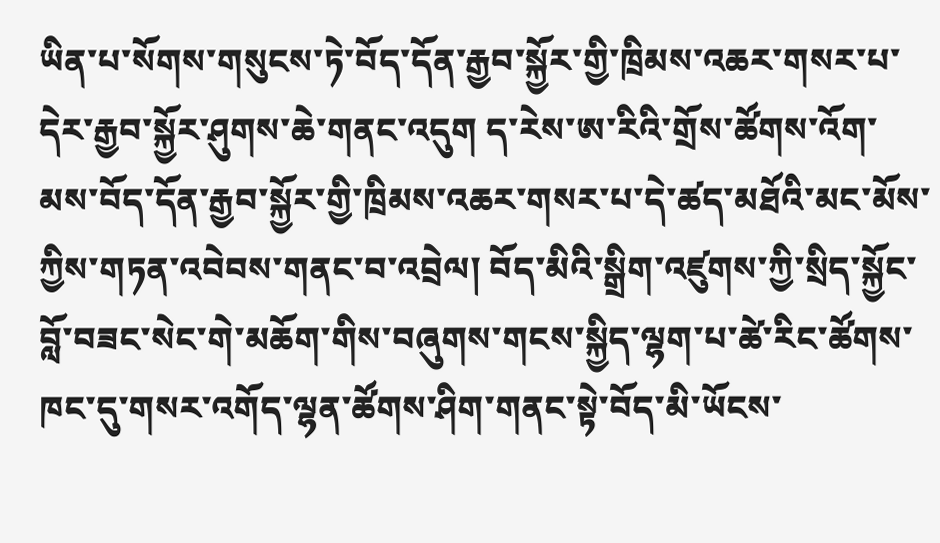ཡིན་པ་སོགས་གསུངས་ཏེ་བོད་དོན་རྒྱབ་སྐྱོར་གྱི་ཁྲིམས་འཆར་གསར་པ་དེར་རྒྱབ་སྐྱོར་ཤུགས་ཆེ་གནང་འདུག ད་རེས་ཨ་རིའི་གྲོས་ཚོགས་འོག་མས་བོད་དོན་རྒྱབ་སྐྱོར་གྱི་ཁྲིམས་འཆར་གསར་པ་དེ་ཚད་མཐོའི་མང་མོས་ཀྱིས་གཏན་འབེབས་གནང་བ་འབྲེལ། བོད་མིའི་སྒྲིག་འཛུགས་ཀྱི་སྲིད་སྐྱོང་བློ་བཟང་སེང་གེ་མཆོག་གིས་བཞུགས་གངས་སྐྱིད་ལྷག་པ་ཚེ་རིང་ཚོགས་ཁང་དུ་གསར་འགོད་ལྷན་ཚོགས་ཤིག་གནང་སྟེ་བོད་མི་ཡོངས་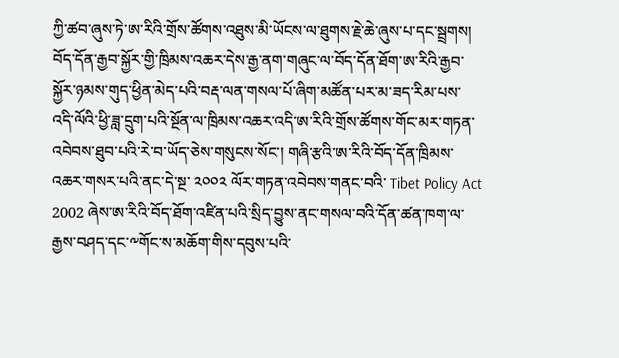ཀྱི་ཚབ་ཞུས་ཏེ་ཨ་རིའི་གྲོས་ཚོགས་འཐུས་མི་ཡོངས་ལ་ཐུགས་རྗེ་ཆེ་ཞུས་པ་དང་སྦྲགས། བོད་དོན་རྒྱབ་སྐྱོར་གྱི་ཁྲིམས་འཆར་དེས་རྒྱ་ནག་གཞུང་ལ་བོད་དོན་ཐོག་ཨ་རིའི་རྒྱབ་སྐྱོར་ཉམས་གུད་ཕྱིན་མེད་པའི་བརྡ་ལན་གསལ་པོ་ཞིག་མཚོན་པར་མ་ཟད་རིམ་པས་འདི་ལོའི་ཕྱི་ཟླ་དྲུག་པའི་སྔོན་ལ་ཁྲིམས་འཆར་འདི་ཨ་རིའི་གྲོས་ཚོགས་གོང་མར་གཏན་འབེབས་ཐུབ་པའི་རེ་བ་ཡོད་ཅེས་གསུངས་སོང་། གཞི་རྩའི་ཨ་རིའི་བོད་དོན་ཁྲིམས་འཆར་གསར་པའི་ནང་དེ་སྔ་ ༢༠༠༢ ལོར་གཏན་འབེབས་གནང་བའི་ Tibet Policy Act 2002 ཞེས་ཨ་རིའི་བོད་ཐོག་འཛིན་པའི་སྲིད་བྱུས་ནང་གསལ་བའི་དོན་ཚན་ཁག་ལ་རྒྱས་བཤད་དང་༸གོང་ས་མཆོག་གིས་དབུས་པའི་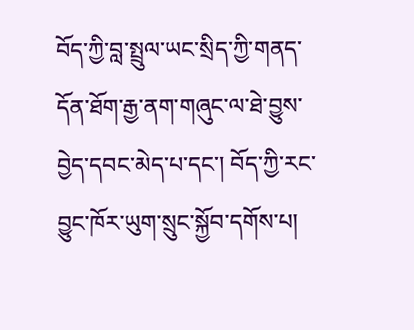བོད་ཀྱི་བླ་སྤྲུལ་ཡང་སྲིད་ཀྱི་གནད་དོན་ཐོག་རྒྱ་ནག་གཞུང་ལ་ཐེ་བྱུས་བྱེད་དབང་མེད་པ་དང་། བོད་ཀྱི་རང་བྱུང་ཁོར་ཡུག་སྲུང་སྐྱོབ་དགོས་པ།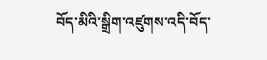བོད་མིའི་སྒྲིག་འཛུགས་འདི་བོད་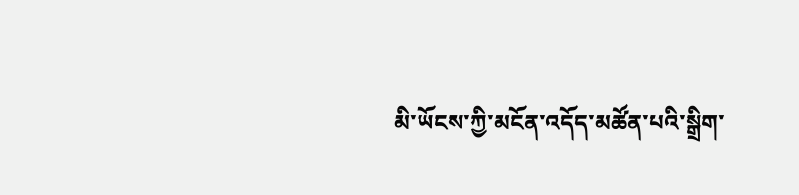མི་ཡོངས་ཀྱི་མངོན་འདོད་མཚོན་པའི་སྒྲིག་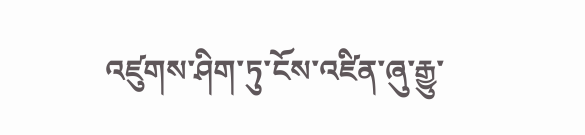འཛུགས་ཤིག་ཏུ་ངོས་འཛིན་ཞུ་རྒྱུ་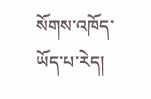སོགས་འཁོད་ཡོད་པ་རེད།